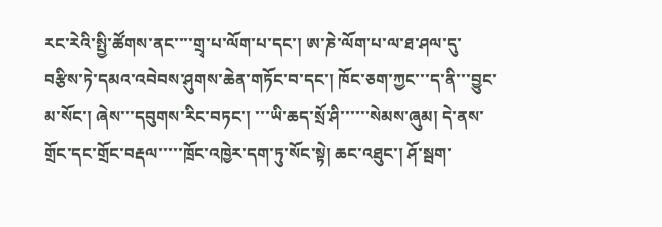རང་རེའི་སྤྱི་ཚོགས་ནང་་་་གྲྭ་པ་ལོག་པ་དང་། ཨ་ཎེ་ལོག་པ་ལ་ཐ་ཤལ་དུ་བརྩིས་ཏེ་དམའ་འབེབས་ཤུགས་ཆེན་གཏོང་བ་དང་། ཁོང་ཅག་ཀྱང་་་ད་ནི་་་བྱུང་མ་སོང་། ཞེས་་་དབུགས་རིང་བཏང་། ་་་ཡི་ཆད་སྲོ་ཤི་་་་་་སེམས་ཞུམ། དེ་ནས་གྲོང་དང་གྲོང་བརྡལ་་་་་ཁྲོང་འཁྱེར་དག་ཏུ་སོང་སྟེ། ཆང་འཐུང་། ཤོ་སྦག་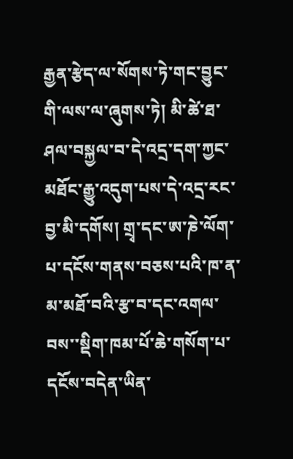རྒྱན་རྩེད་ལ་སོགས་ཏེ་གང་བྱུང་གི་ལས་ལ་ཞུགས་ཏེ། མི་ཚེ་ཐ་ཤལ་བསྐྱལ་བ་དེ་འདྲ་དག་ཀྱང་མཐོང་རྒྱུ་འདུག་པས་དེ་འདྲ་རང་བྱ་མི་དགོས། གྲྭ་དང་ཨ་ཎེ་ལོག་པ་དངོས་གནས་བཅས་པའི་ཁ་ན་མ་མཐོ་བའི་རྩ་བ་དང་འགལ་བས་་སྡིག་ཁམ་པོ་ཆེ་གསོག་པ་དངོས་བདེན་ཡིན་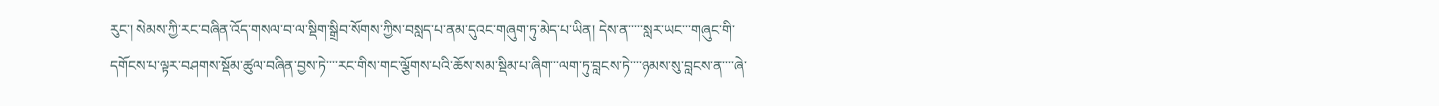རུང་། སེམས་ཀྱི་རང་བཞིན་འོད་གསལ་བ་ལ་སྡིག་སྒྲིབ་སོགས་ཀྱིས་བསླད་པ་ནམ་དུའང་གཞུག་ཏུ་མེད་པ་ཡིན། དེས་ན་་་་་སླར་ཡང་་་གཞུང་གི་དགོངས་པ་ལྟར་བཤགས་སྡོམ་ཚུལ་བཞིན་བྱས་ཏེ་་་་རང་གིས་གང་ལྕོགས་པའི་ཆོས་སམ་སྡིམ་པ་ཞིག་་་ལག་ཏུ་བླངས་ཏེ་་་་ཉམས་སུ་བླངས་ན་་་་ཞེ་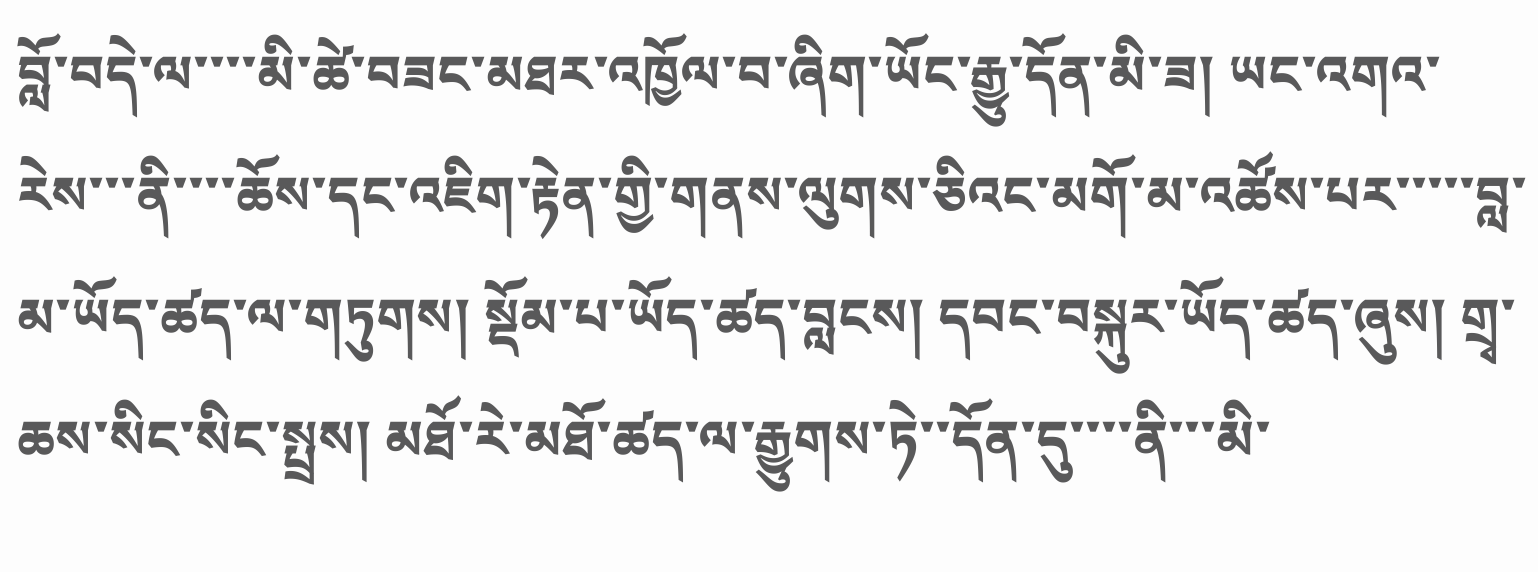བློ་བདེ་ལ་་་་མི་ཚེ་བཟང་མཐར་འཁྱོལ་བ་ཞིག་ཡོང་རྒྱུ་དོན་མི་ཟ། ཡང་འགའ་རེས་་་ནི་་་་ཆོས་དང་འཇིག་རྟེན་གྱི་གནས་ལུགས་ཅིའང་མགོ་མ་འཚོས་པར་་་་་བླ་མ་ཡོད་ཚད་ལ་གཏུགས། སྡོམ་པ་ཡོད་ཚད་བླངས། དབང་བསྐུར་ཡོད་ཚད་ཞུས། གྲྭ་ཆས་སིང་སིང་སྤྲས། མཐོ་རེ་མཐོ་ཚད་ལ་རྒྱུགས་ཏེ་་དོན་དུ་་་་ནི་་་མི་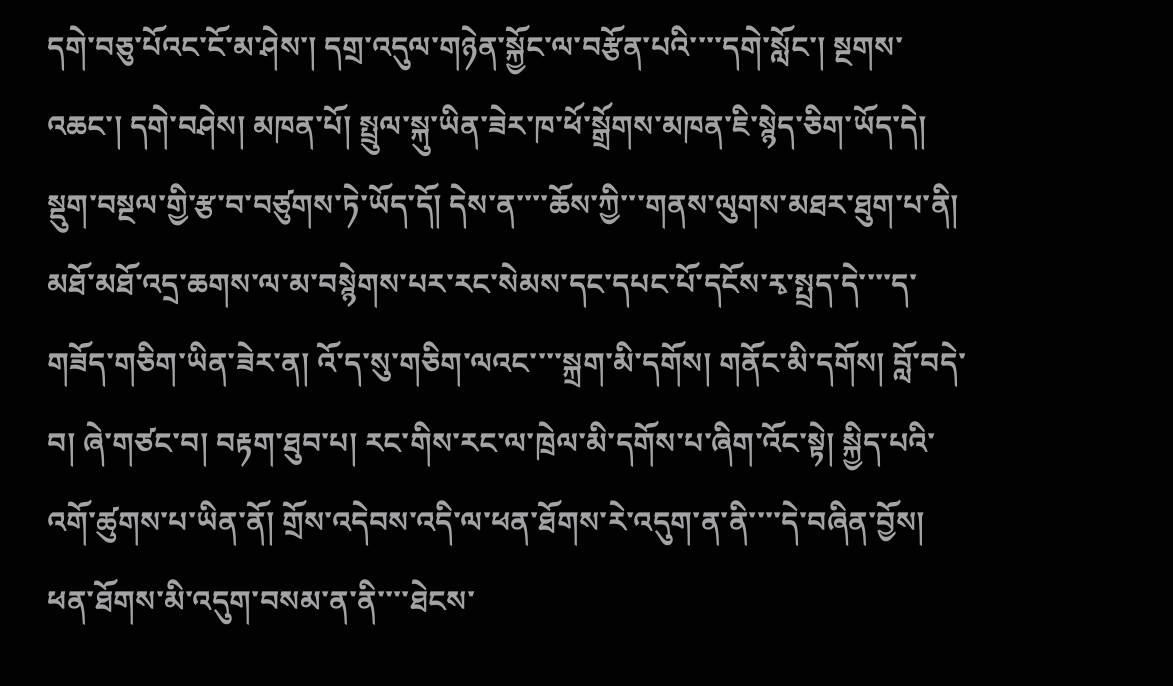དགེ་བཅུ་པོའང་ངོ་མ་ཤེས་། དགྲ་འདུལ་གཉེན་སྐྱོང་ལ་བརྩོན་པའི་་་་དགེ་སློང་། སྔགས་འཆང་། དགེ་བཤེས། མཁན་པོ། སྤྲུལ་སྐུ་ཡིན་ཟེར་ཁ་ཕོ་སྒྲོགས་མཁན་ཇི་སྙེད་ཅིག་ཡོད་དེ། སྡུག་བསྔལ་གྱི་རྩ་བ་བཙུགས་ཏེ་ཡོད་དོ། དེས་ན་་་་ཆོས་ཀྱི་་་གནས་ལུགས་མཐར་ཐུག་པ་ནི། མཐོ་མཐོ་འདྲ་ཆགས་ལ་མ་བསྙེགས་པར་རང་སེམས་དང་དཔང་པོ་དངོས་རྭ་སྤྲད་དེ་་་་ད་གཟོད་གཅིག་ཡིན་ཟེར་ན། འོ་ད་སུ་གཅིག་ལའང་་་་སྐྲག་མི་དགོས། གནོང་མི་དགོས། བློ་བདེ་བ། ཞེ་གཙང་བ། བརྟག་ཐུབ་པ། རང་གིས་རང་ལ་ཁྲེལ་མི་དགོས་པ་ཞིག་འོང་སྟེ། སྐྱིད་པའི་འགོ་ཚུགས་པ་ཡིན་ནོ། གྲོས་འདེབས་འདི་ལ་ཕན་ཐོགས་རེ་འདུག་ན་ནི་་་་དེ་བཞིན་བྱོས། ཕན་ཐོགས་མི་འདུག་བསམ་ན་ནི་་་་ཐེངས་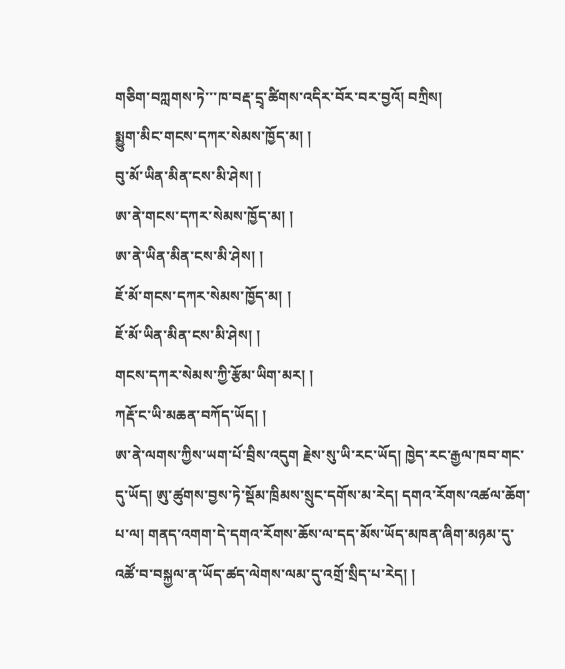གཅིག་བཀླགས་ཏེ་་་ཁ་བརྡ་དྲྭ་ཚིགས་འདིར་བོར་བར་བྱའོ། བཀྲིས།
སྨྱུག་མིང་གངས་དཀར་སེམས་ཁྱོད་མ། །
བུ་མོ་ཡིན་མིན་ངས་མི་ཤེས། །
ཨ་ནེ་གངས་དཀར་སེམས་ཁྱོད་མ། །
ཨ་ནེ་ཡིན་མིན་ངས་མི་ཤེས། །
ཇོ་མོ་གངས་དཀར་སེམས་ཁྱོད་མ། །
ཇོ་མོ་ཡིན་མིན་ངས་མི་ཤེས། །
གངས་དཀར་སེམས་ཀྱི་རྩོམ་ཡིག་མར། །
ཀརྡོ་ང་ཡི་མཆན་བཀོད་ཡོད། །
ཨ་ནེ་ལགས་ཀྱིས་ཡག་པོ་བྲིས་འདུག རྗེས་སུ་ཡི་རང་ཡོད། ཁྱེད་རང་རྒྱལ་ཁབ་གང་དུ་ཡོད། ཨུ་ཚུགས་བྱས་ཏེ་སྡོམ་ཁྲིམས་སྲུང་དགོས་མ་རེད། དགའ་རོགས་འཚལ་ཆོག་པ་ལ། གནད་འགག་དེ་དགའ་རོགས་ཆོས་ལ་དད་མོས་ཡོད་མཁན་ཞིག་མཉམ་དུ་འཚོ་བ་བསྐྱལ་ན་ཡོད་ཚད་ལེགས་ལམ་དུ་འགྲོ་སྲིད་པ་རེད། །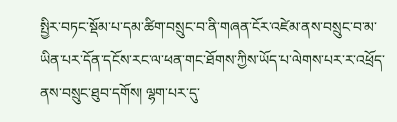སྤྱིར་བཏང་སྡོམ་པ་དམ་ཚིག་བསྲུང་བ་ནི་གཞན་ངོར་འཛེམ་ནས་བསྲུང་བ་མ་ཡིན་པར་དོན་དངོས་རང་ལ་ཕན་གང་ཐོགས་ཀྱིས་ཡོད་པ་ལེགས་པར་ར་འཕྲོད་ནས་བསྲུང་ཐུབ་དགོས། ལྷག་པར་དུ་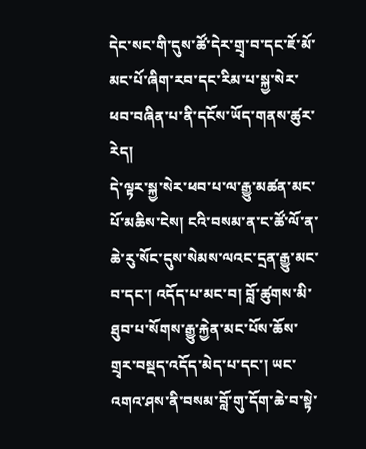དེང་སང་གི་དུས་ཚོ་དེར་གྲྭ་བ་དང་ཇོ་མོ་མང་པོ་ཞིག་རབ་དང་རིམ་པ་སྐྱ་སེར་ཕབ་བཞིན་པ་ནི་དངོས་ཡོད་གནས་ཚུར་རེད།
དེ་ལྟར་སྐྱ་སེར་ཕབ་པ་ལ་རྒྱུ་མཚན་མང་པོ་མཆིས་ངེས། ངའི་བསམ་ན་ང་ཚོ་ལོ་ན་ཆེ་རུ་སོང་དུས་སེམས་ལའང་དྲན་རྒྱུ་མང་བ་དང་། འདོད་པ་མང་བ། བློ་ཚུགས་མི་ཐུབ་པ་སོགས་རྒྱུ་རྐྱེན་མང་པོས་ཆོས་གྲྭར་བསྡད་འདོད་མེད་པ་དང་། ཡང་འགའ་ཤས་ནི་བསམ་བློ་གུ་དོག་ཆེ་བ་སྟེ་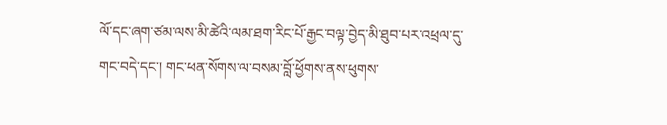ལོ་དང་ཞག་ཙམ་ལས་མི་ཚེའི་ལམ་ཐག་རིང་པོ་རྒྱང་བལྟ་བྱེད་མི་ཐུབ་པར་འཕྲལ་དུ་གང་བདེ་དང་། གང་ཕན་སོགས་ལ་བསམ་བློ་ཕྱོགས་ནས་ཕུགས་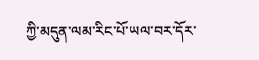ཀྱི་མདུན་ལམ་རིང་པོ་ཡལ་བར་དོར་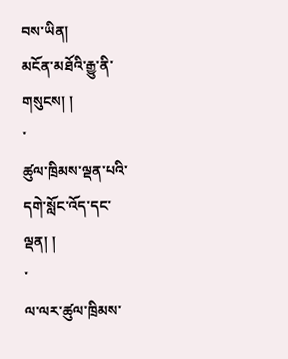བས་ཡིན།
མངོན་མཐོའི་རྒྱུ་ནི་གསུངས། །
་
ཚུལ་ཁྲིམས་ལྡན་པའི་དགེ་སློང་འོད་དང་ལྡན། །
་
ལ་ལར་ཚུལ་ཁྲིམས་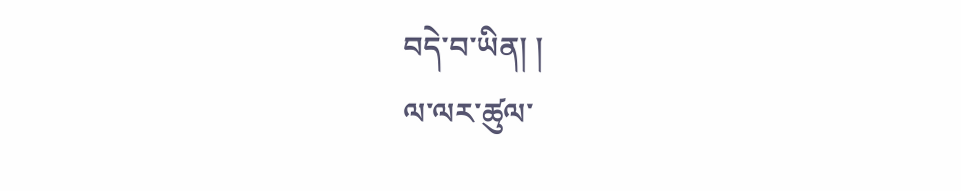བདེ་བ་ཡིན། །
ལ་ལར་ཚུལ་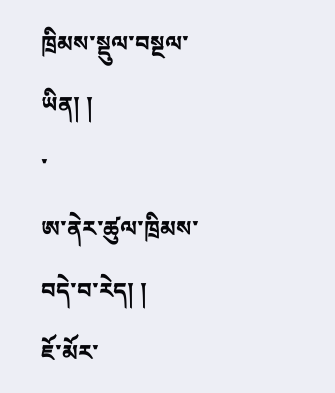ཁྲིམས་སྡུལ་བསྔལ་ཡིན། །
་
ཨ་ནེར་ཚུལ་ཁྲིམས་བདེ་བ་རེད། །
ཇོ་མོར་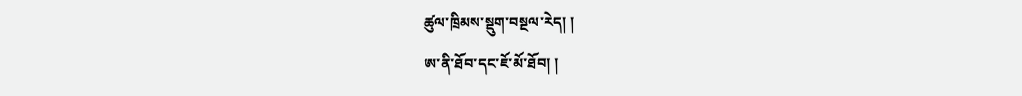ཚུལ་ཁྲིམས་སྡུག་བསྔལ་རེད། །
ཨ་ནི་ཐོབ་དང་ཇོ་མོ་ཐོབ། །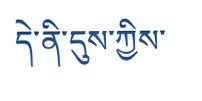དེ་ནི་དུས་ཀྱིས་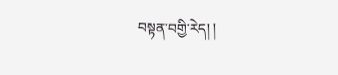བསྟན་བགྱི་རེད། །